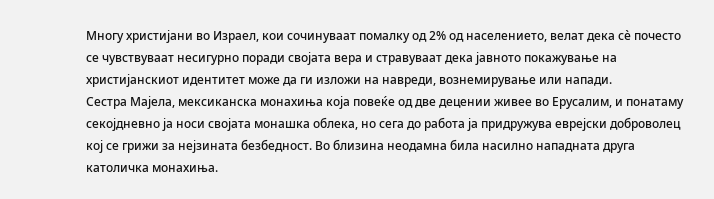Многу христијани во Израел, кои сочинуваат помалку од 2% од населението, велат дека сè почесто се чувствуваат несигурно поради својата вера и стравуваат дека јавното покажување на христијанскиот идентитет може да ги изложи на навреди, вознемирување или напади.
Сестра Мајела, мексиканска монахиња која повеќе од две децении живее во Ерусалим, и понатаму секојдневно ја носи својата монашка облека, но сега до работа ја придружува еврејски доброволец кој се грижи за нејзината безбедност. Во близина неодамна била насилно нападната друга католичка монахиња.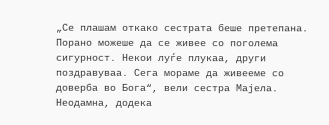„Се плашам откако сестрата беше претепана. Порано можеше да се живее со поголема сигурност. Некои луѓе плукаа, други поздравуваа. Сега мораме да живееме со доверба во Бога“, вели сестра Мајела.
Неодамна, додека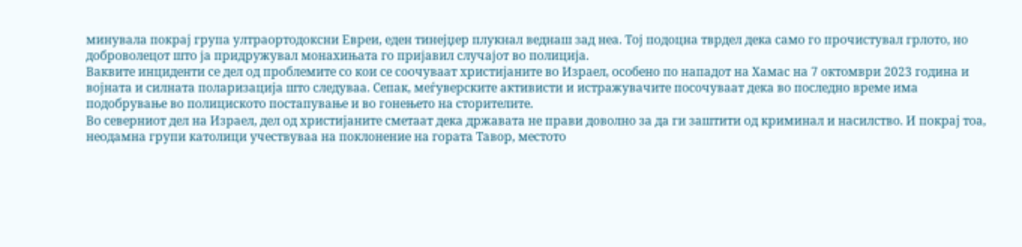минувала покрај група ултраортодоксни Евреи, еден тинејџер плукнал веднаш зад неа. Тој подоцна тврдел дека само го прочистувал грлото, но доброволецот што ја придружувал монахињата го пријавил случајот во полиција.
Ваквите инциденти се дел од проблемите со кои се соочуваат христијаните во Израел, особено по нападот на Хамас на 7 октомври 2023 година и војната и силната поларизација што следуваа. Сепак, меѓуверските активисти и истражувачите посочуваат дека во последно време има подобрување во полициското постапување и во гонењето на сторителите.
Во северниот дел на Израел, дел од христијаните сметаат дека државата не прави доволно за да ги заштити од криминал и насилство. И покрај тоа, неодамна групи католици учествуваа на поклонение на гората Тавор, местото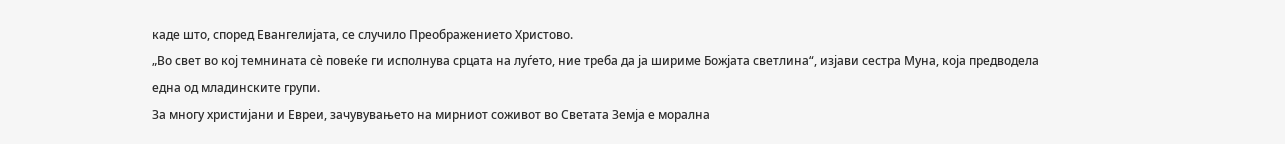каде што, според Евангелијата, се случило Преображението Христово.
„Во свет во кој темнината сè повеќе ги исполнува срцата на луѓето, ние треба да ја шириме Божјата светлина“, изјави сестра Муна, која предводела една од младинските групи.
За многу христијани и Евреи, зачувувањето на мирниот соживот во Светата Земја е морална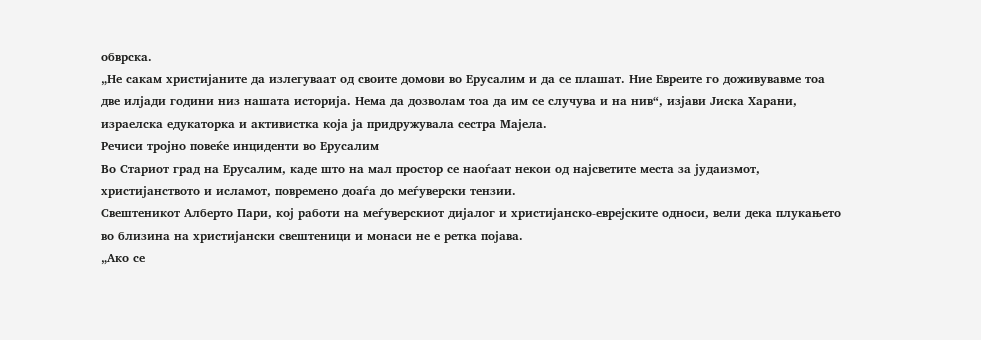обврска.
„Не сакам христијаните да излегуваат од своите домови во Ерусалим и да се плашат. Ние Евреите го доживувавме тоа две илјади години низ нашата историја. Нема да дозволам тоа да им се случува и на нив“, изјави Јиска Харани, израелска едукаторка и активистка која ја придружувала сестра Мајела.
Речиси тројно повеќе инциденти во Ерусалим
Во Стариот град на Ерусалим, каде што на мал простор се наоѓаат некои од најсветите места за јудаизмот, христијанството и исламот, повремено доаѓа до меѓуверски тензии.
Свештеникот Алберто Пари, кој работи на меѓуверскиот дијалог и христијанско-еврејските односи, вели дека плукањето во близина на христијански свештеници и монаси не е ретка појава.
„Ако се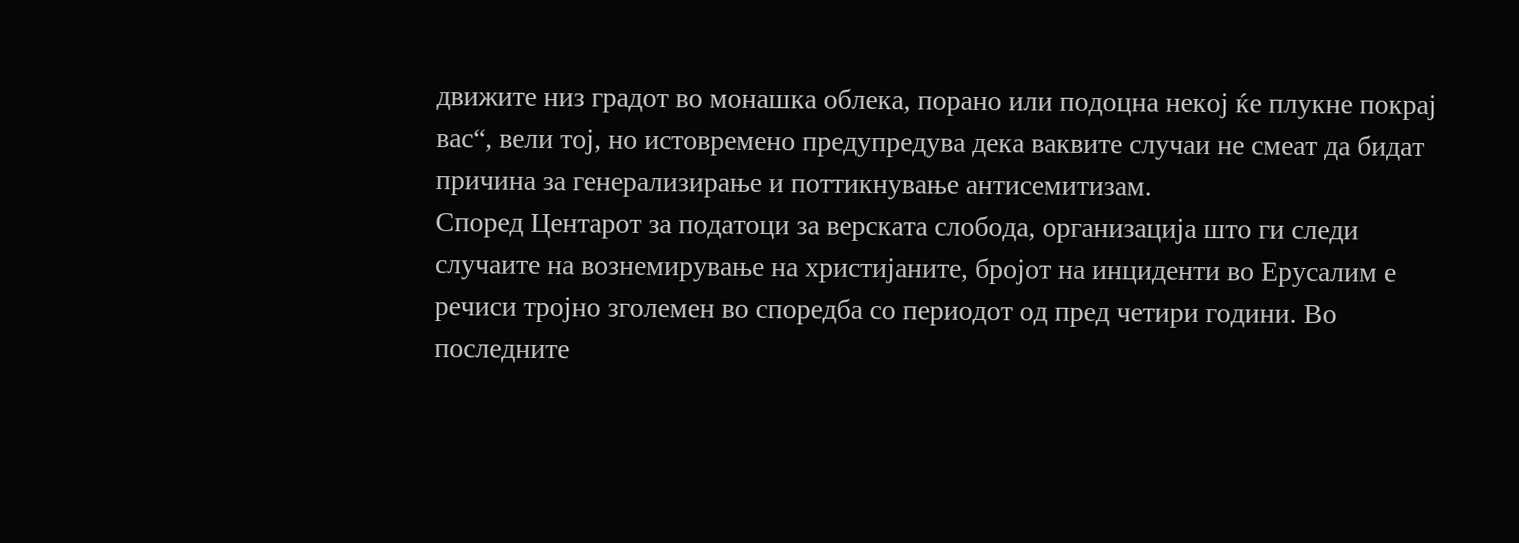движите низ градот во монашка облека, порано или подоцна некој ќе плукне покрај вас“, вели тој, но истовремено предупредува дека ваквите случаи не смеат да бидат причина за генерализирање и поттикнување антисемитизам.
Според Центарот за податоци за верската слобода, организација што ги следи случаите на вознемирување на христијаните, бројот на инциденти во Ерусалим е речиси тројно зголемен во споредба со периодот од пред четири години. Во последните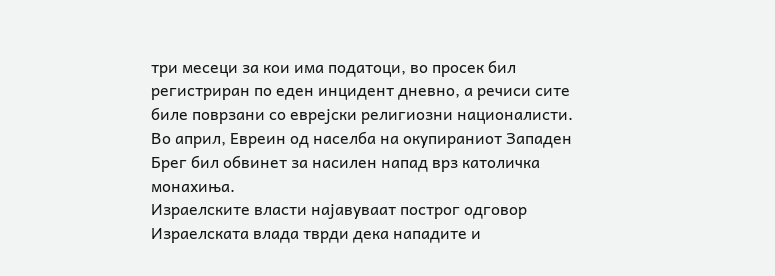три месеци за кои има податоци, во просек бил регистриран по еден инцидент дневно, а речиси сите биле поврзани со еврејски религиозни националисти.
Во април, Евреин од населба на окупираниот Западен Брег бил обвинет за насилен напад врз католичка монахиња.
Израелските власти најавуваат построг одговор
Израелската влада тврди дека нападите и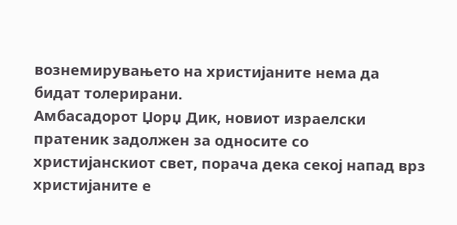вознемирувањето на христијаните нема да бидат толерирани.
Амбасадорот Џорџ Дик, новиот израелски пратеник задолжен за односите со христијанскиот свет, порача дека секој напад врз христијаните е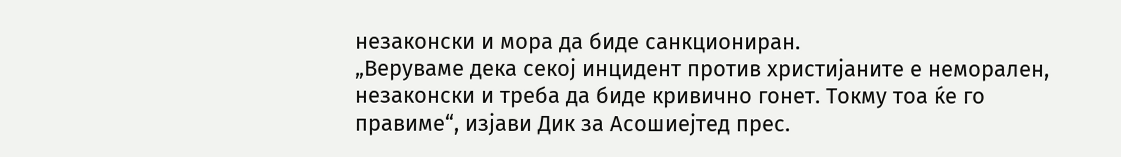незаконски и мора да биде санкциониран.
„Веруваме дека секој инцидент против христијаните е неморален, незаконски и треба да биде кривично гонет. Токму тоа ќе го правиме“, изјави Дик за Асошиејтед прес.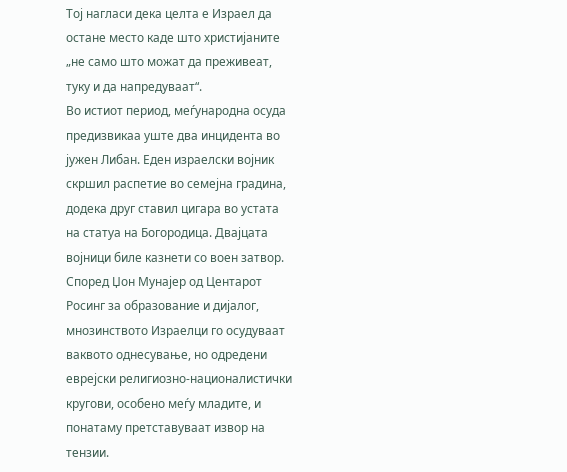Тој нагласи дека целта е Израел да остане место каде што христијаните „не само што можат да преживеат, туку и да напредуваат“.
Во истиот период, меѓународна осуда предизвикаа уште два инцидента во јужен Либан. Еден израелски војник скршил распетие во семејна градина, додека друг ставил цигара во устата на статуа на Богородица. Двајцата војници биле казнети со воен затвор.
Според Џон Мунајер од Центарот Росинг за образование и дијалог, мнозинството Израелци го осудуваат ваквото однесување, но одредени еврејски религиозно-националистички кругови, особено меѓу младите, и понатаму претставуваат извор на тензии.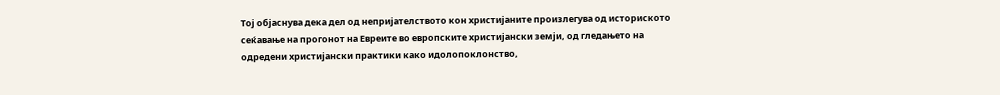Тој објаснува дека дел од непријателството кон христијаните произлегува од историското сеќавање на прогонот на Евреите во европските христијански земји, од гледањето на одредени христијански практики како идолопоклонство,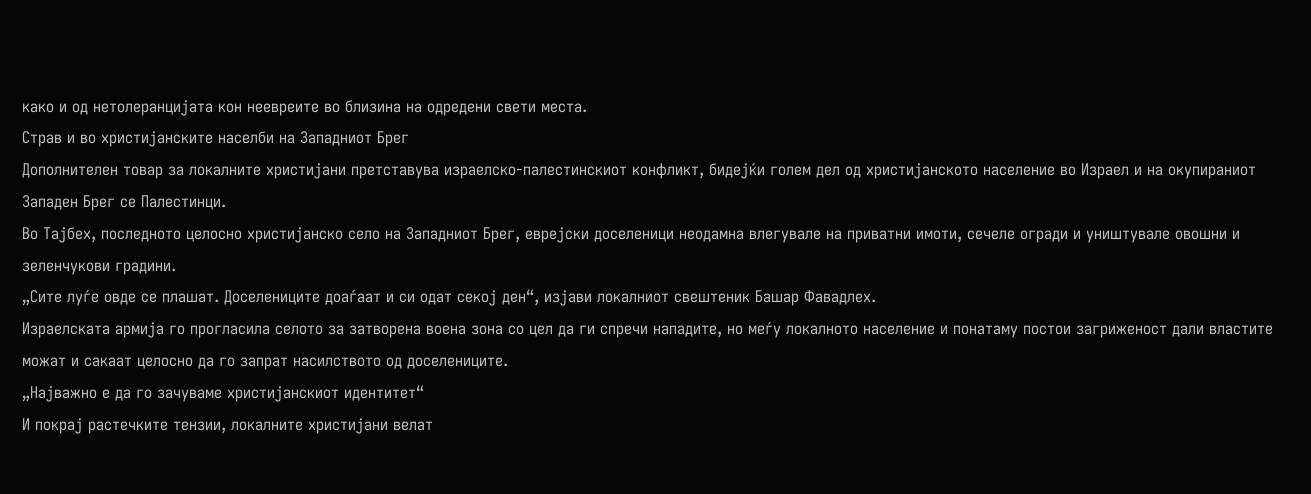како и од нетолеранцијата кон неевреите во близина на одредени свети места.
Страв и во христијанските населби на Западниот Брег
Дополнителен товар за локалните христијани претставува израелско-палестинскиот конфликт, бидејќи голем дел од христијанското население во Израел и на окупираниот Западен Брег се Палестинци.
Во Тајбех, последното целосно христијанско село на Западниот Брег, еврејски доселеници неодамна влегувале на приватни имоти, сечеле огради и уништувале овошни и зеленчукови градини.
„Сите луѓе овде се плашат. Доселениците доаѓаат и си одат секој ден“, изјави локалниот свештеник Башар Фавадлех.
Израелската армија го прогласила селото за затворена воена зона со цел да ги спречи нападите, но меѓу локалното население и понатаму постои загриженост дали властите можат и сакаат целосно да го запрат насилството од доселениците.
„Најважно е да го зачуваме христијанскиот идентитет“
И покрај растечките тензии, локалните христијани велат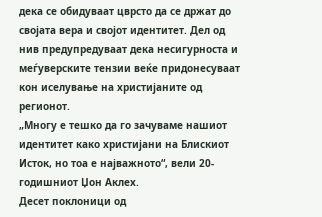дека се обидуваат цврсто да се држат до својата вера и својот идентитет. Дел од нив предупредуваат дека несигурноста и меѓуверските тензии веќе придонесуваат кон иселување на христијаните од регионот.
„Многу е тешко да го зачуваме нашиот идентитет како христијани на Блискиот Исток, но тоа е најважното“, вели 20-годишниот Џон Аклех.
Десет поклоници од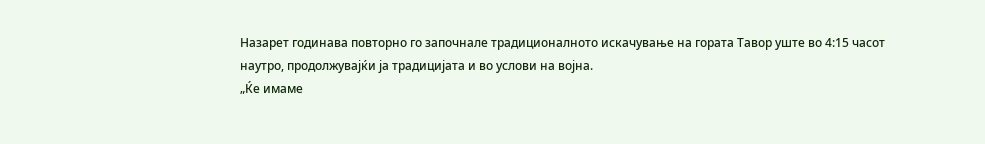Назарет годинава повторно го започнале традиционалното искачување на гората Тавор уште во 4:15 часот наутро, продолжувајќи ја традицијата и во услови на војна.
„Ќе имаме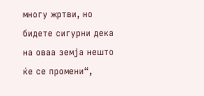многу жртви, но бидете сигурни дека на оваа земја нешто ќе се промени“,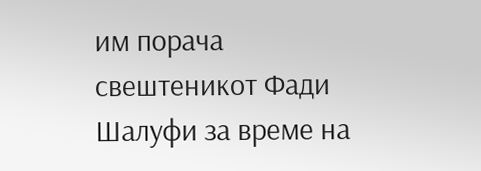им порача свештеникот Фади Шалуфи за време на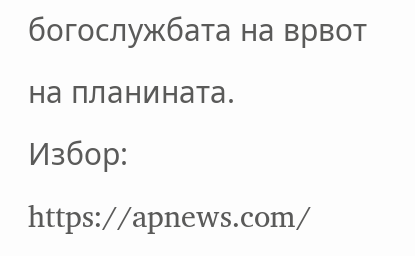богослужбата на врвот на планината.
Избор: https://apnews.com/